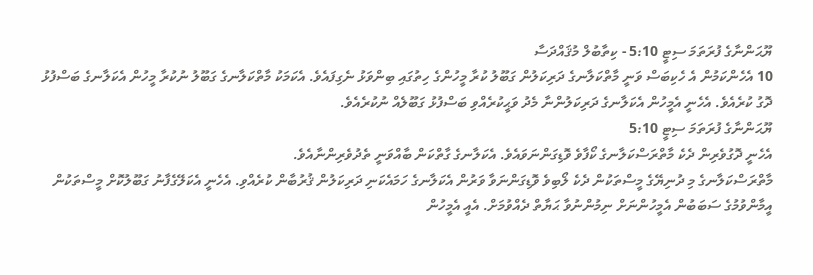ޔޫޙަންނާގެ ފުރަތަމަ ސިޓީ 5:10 - ކިތާބުލް މުޤައްދަސާ
10 އެހެންކަމުން އެ ހެކިބަސް ވަނީ މާތްކަލާނގެ ދަރިކަލުން ގަބޫލު ކުރާ މީހުންގެ ހިތުގައި ބިންވަޅު ނެގިފައެވެ. އެކަމަކު މާތްކަލާނގެ ގަބޫލު ނުކުރާ މީހުން އެކަލާނގެ ބަސްފުޅު ދޮގު ކުރެއެވެ. އެހެނީ އެމީހުން އެކަލާނގެ ދަރިކަލުންނާ މެދު ވަޙީކުރެއްވި ބަސްފުޅު ގަބޫލެއް ނުކުރެއެވެ.
ޔޫޙަންނާގެ ފުރަތަމަ ސިޓީ 5:10
އެހެނީ ދޮގުވެރިން ދެކެ މާތްރަސްކަލާނގެ ކޯފާވެ ވޮޑިގަންނަވައެވެ. އެކަލާނގެ ގާތްކަން ބާއްވަނީ ތެދުވެރިންނާއެވެ.
މާތްރަސްކަލާނގެ މި ދުނިޔޭގެ މީސްތަކުން ދެކެ ލޯބިވެ ވޮޑިގަންނަވާ ވަރުން އެކަލާނގެ ހަމައެކަނި ދަރިކަލުން ޤުރުބާން ކުރެއްވި. އެހެނީ އެކަލޭގެފާނު ގަބޫލުކޮށް މީސްތަކުން އީމާންވުމުގެ ސަބަބުން އެމީހުންނަށް ނިމުންނުވާ ޙަޔާތް ދެއްވުމަށް. އެއީ އެމީހުން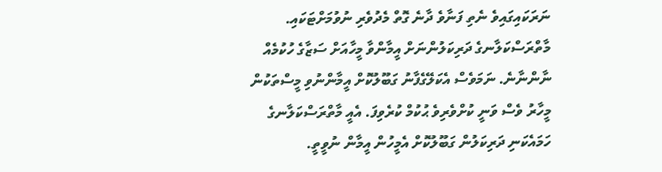ނަރަކައިގައިވެ ނެތި ފަނާވެ ދާނެ ގޮތް މެދުވެރި ނުވުމަށްޓަކައި.
މާތްރަސްކަލާނގެ ދަރިކަލުންނަށް އީމާންވާ މީހާއަށް ސަޒާގެ ހުކުމެއް ނާންނާނެ. ނަމަވެސް އެކަލޭގެފާނު ގަބޫލުކޮށް އީމާންނުވި މީސްތަކުން މީހާރު ވެސް ވަނީ ކުށްވެރިވެ ޙުކުމް ކުރެވިފަ. އެއީ މާތްރަސްކަލާނގެ ހަމައެކަނި ދަރިކަލުން ގަބޫލުކޮށް އެމީހުން އީމާން ނުވީތީ.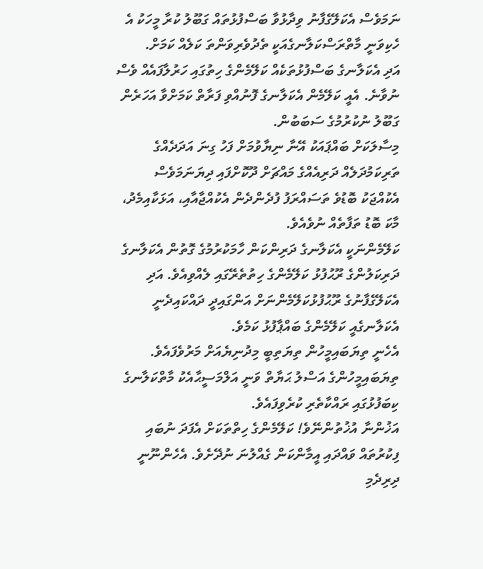ނަމަވެސް އެކަލޭގެފާނު ވިދާޅުވާ ބަސްފުޅުތައް ގަބޫލު ކުރާ މީހަކު އެ ހެކިވަނީ މާތްރަސްކަލާނގެއަކީ ތެދުވެރިވަންތަ ކަލެއް ކަމަށް.
އަދި އެކަލާނގެ ބަސްފުޅުތަކެއް ކަލޭމެންގެ ހިތުގައި ހަރުލާފައެއް ވެސް ނުވާނެ. އެއީ ކަލޭމެން އެކަލާނގެ ފޮނުއްވި ފަރާތް ކަމަށްވާ އަހަރެން ގަބޫލު ނުކުރުމުގެ ސަބަބުން.
މިސާލަކަށް ބައްޕައަކު އޭނާ ނިޔާވުމަށް ފަހު ގިނަ އަދަދެއްގެ ތަރިކަމުދަލެއް ދަރިއެއްގެ މައްޗަށް ދޫކޮށްފައި ދިޔަނަމަވެސް އެކުއްޖަކު ބޮޑުވެ ތަސައްރަފު ފުދެންދެން އެކުއްޖާއާއި، އަޅަކާއިމެދު، މާކަ ބޮޑު ތަފާތެއް ނުވެއެވެ.
ކަލޭމެންނަކީ އެކަލާނގެ ދަރިންކަން ހާމަކުރުމުގެ ގޮތުން އެކަލާނގެ ދަރިކަލުންގެ ރޫޙުފުޅު ކަލޭމެންގެ ހިތުތެރޭގައި ލެއްވިއެވެ. އަދި އެކަލޭގެފާނުގެ ރޫޙުފުޅުކަލޭމެންނަށް އަންގައިދީ ދައްކައިދެނީ އެކަލާނގެއީ ކަލޭމެންގެ ބައްޕާފުޅު ކަމެވެ.
އެހެނީ ތިޔަބައިމީހުން ތިޔަތިބީ މިދުނިޔެއަށް މަރުވެފައެވެ. ތިޔަބައިމީހުންގެ އަސްލު ޙަޔާތް ވަނީ އަލްމަސީޙާއެކު މާތްކަލާނގެ ކިބަފުޅުގައި ރައްކާތެރި ކުރެވިފައެވެ.
އަޚުންނާ އުޚުތުންނޭވެ! ކަލޭމެންގެ ހިތްތަކަށް އެފަދަ ނުބައި ފިކުރުތައް ވައްދައި އީމާންކަން ގެއްލުނަ ނުދޭށެވެ. އެހެންނޫނީ ދިރިދެމި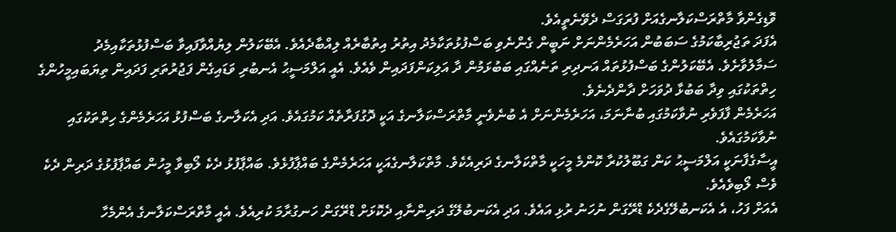ވޮޑިގެންވާ މާތްރަސްކަލާނގެއަށް ފުރަގަސް ދެވޭނެތީއެވެ.
އެފަދަ ތަޖުރިބާކަމުގެ ސަބަބުން އަހަރެމެންނަށް ނަބީން ގެންނެވި ބަސްފުޅުތަކާމެދު އިތުރު އިތުބާރެއް ލިއްބާދެއެވެ. އެބޭކަލުން ލިޔުއްވާފައިވާ ބަސްފުޅުތަކާއިމެދު ސަމާލުވާށެވެ. އެބޭކަލުންގެ ބަސްފުޅުތައް އަނދިރި ތަނެއްގައި ބަބުޅަމުން ދާ އަލިކަންފަދައިން ވެއެވެ. އެއީ އަލްމަސީޙު އެނބުރި ވަޑައިގެން ފަޖުރުތަރި ފަދައިން ތިޔަބައިމީހުންގެ ހިތްތަކުގައި ވިދާ ބަބުޅާ ދުވަހަށް ދާންދެނެވެ.
އަހަރެމެން ފާފަވެރި ނުވާކަމުގައި ބުނާނަމަ، އަހަރެމެންނަށް އެ ބުނެވެނީ މާތްރަސްކަލާނގެ އަކީ ދޮގުފަރާތެއް ކަމުގައެވެ. އަދި އެކަލާނގެ ބަސްފުޅު އަހަރެމެންގެ ހިތްތަކުގައި ނުވާކަމުގައެވެ.
އީސާގެފާނަކީ އަލްމަސީޙު ކަން ގަބޫލުކުރާ ކޮންމެ މީހަކީ މާތްކަލާނގެ ދަރިއެކެވެ. މާތްކަލާނގެއަކީ އަހަރެމެންގެ ބައްޕާފުޅެވެ. ބައްޕާފުޅު ދެކެ ލޯބިވާ މީހުން ބައްޕާފުޅުގެ ދަރިން ދެކެ ވެސް ލޯބިވެއެވެ.
އެއަށް ފަހު، އެ އެކަނބުލޭގެދެކެ ޑްރޭގަން ނުހަނު ރުޅި އައެވެ. އަދި އެކަނބުލޭގެ ދަރިންނާއި ދެކޮޅަށް ޑްރޭގަން ހަނގުރާމަ ކުރިއެވެ. އެއީ މާތްރަސްކަލާނގެ އެންމެހާ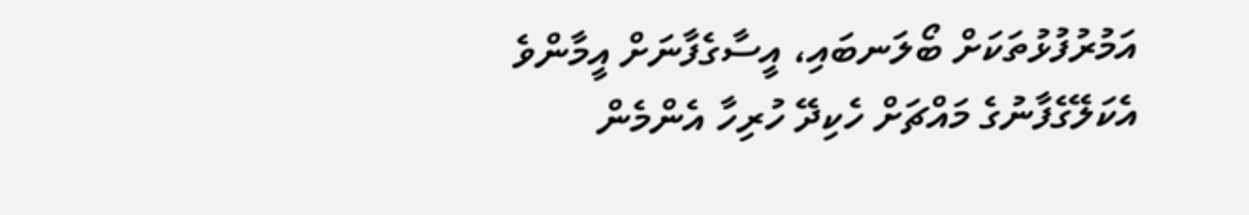އަމުރުފުޅުތަކަށް ބޯލަނބައި، އީސާގެފާނަށް އީމާންވެ އެކަލޭގެފާނުގެ މައްޗަށް ހެކިދޭ ހުރިހާ އެންމެން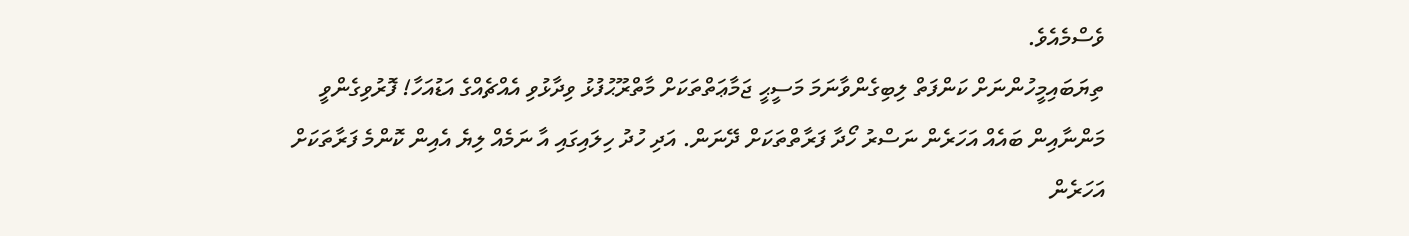ވެސްމެއެވެ.
ތިޔަބައިމީހުންނަށް ކަންފަތް ލިބިގެންވާނަމަ މަސީޙީ ޖަމާޢަތްތަކަށް މާތްރޫޙުފުޅު ވިދާޅުވި އެއްޗެއްގެ އަޑުއަހާ! ފޮރުވިގެންވީ މަންނާއިން ބައެއް އަހަރެން ނަސްރު ހޯދާ ފަރާތްތަކަށް ދޭނަން. އަދި ހުދު ހިލައިގައި އާ ނަމެއް ލިޔެ އެއިން ކޮންމެ ފަރާތަކަށް އަހަރެން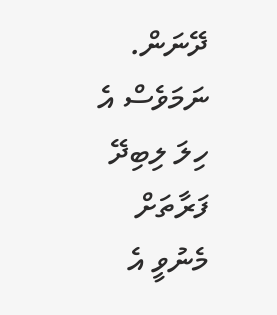ދޭނަން. ނަމަވެސް އެ ހިލަ ލިބިދޭ ފަރާތަށް މެނުވީ އެ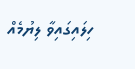ހިލައިގައިވާ ލިޔުމެއް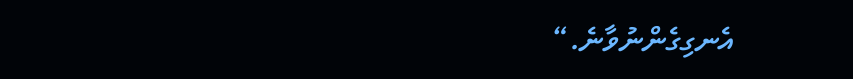އެނގިގެންނުވާނެ.“